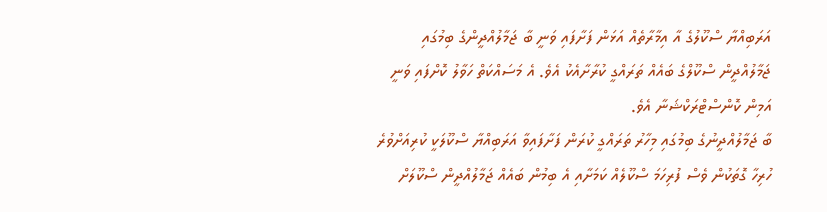އަރަބިއްޔާ ސްކޫލުގެ އާ އިމާރާތެއް އަޅަން ފަށާފައި ވަނީ ބާ ޖަމާލުއްދީންގެ ބިމުގައި ޖަމާލުއްދީން ސްކޫލްގެ ބައެއް ތަރައްގީ ކުރާށާއެކު އެވެ. އެ މަސައްކަތް ހަވާލު ކޮށްފައި ވަނީ އަމިން ކޮންސްޓްރަކްޝަނާ އެވެ.
ބާ ޖަމާލުއްދީނުގެ ބިމުގައި މިހާރު ތަރައްގީ ކުރަން ފަށާފައިވާ އަރަބިއްޔާ ސްކޫލަކީ ކުރިއަށްވުރެ ހުރިހާ ގޮތަކުން ވެސް ފުރިހަމަ ސްކޫލެއް ކަމަށާއި އެ ބިމުން ބައެއް ޖަމާލުއްދީން ސްކޫލަށް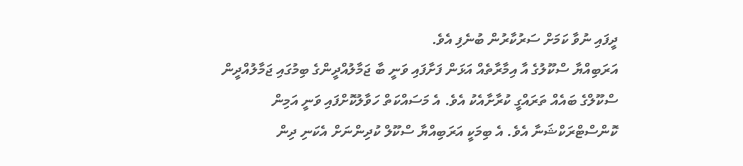ދީފައި ނުވާ ކަމަށް ސަރުކާރުން ބުނެފި އެވެ.
އަރަބިއްޔާ ސްކޫލުގެ އާ އިމާރާތެއް އަޅަން ފަށާފައި ވަނީ ބާ ޖަމާލުއްދީންގެ ބިމުގައި ޖަމާލުއްދީން ސްކޫލްގެ ބައެއް ތަރައްގީ ކުރާށާއެކު އެވެ. އެ މަސައްކަތް ހަވާލުކޮށްފައި ވަނީ އަމިން ކޮންސްޓްރަކްޝަނާ އެވެ. އެ ބިމަކީ އަރަބިއްޔާ ސްކޫލް ކުދިންނަށް އެކަނި ދިން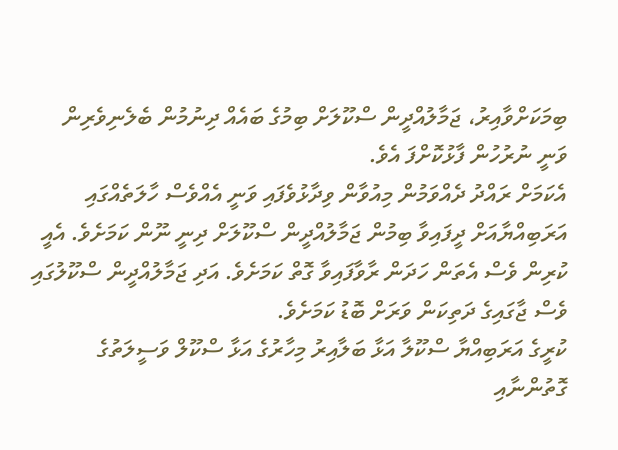ބިމަކަށްވާއިރު، ޖަމާލުއްދީން ސްކޫލަށް ބިމުގެ ބައެއް ދިނުމުން ބެލެނިވެރިން ވަނީ ނުރުހުން ފާޅުކޮށްފަ އެވެ.
އެކަމަށް ރައްދު ދެއްވަމުން މިއުވާން ވިދާޅުވެފައި ވަނީ އެއްވެސް ހާލަތެއްގައި އަރަބިއްޔާއަށް ދީފައިވާ ބިމުން ޖަމާލުއްދީން ސްކޫލަށް ދިނީ ނޫން ކަމަށެވެ. އެއީ ކުރިން ވެސް އެތަން ހަދަން ރާވާފައިވާ ގޮތް ކަމަށެވެ. އަދި ޖަމާލުއްދީން ސްކޫލުގައި ވެސް ޖާގައިގެ ދަތިކަން ވަރަށް ބޮޑު ކަމަށެވެ.
ކުރީގެ އަރަބިއްޔާ ސްކޫލާ އަޅާ ބަލާއިރު މިހާރުގެ އަޅާ ސްކޫލް ވަސީލަތުގެ ގޮތުންނާއި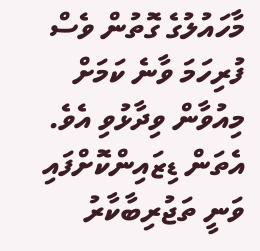މާހައުލުގެ ގޮތުން ވެސް ފުރިހަމަ ވާނެ ކަމަށް މިއުވާން ވިދާޅުވި އެވެ. އެތަން ޑިޒައިންކޮށްފައި ވަނީ ތަޖުރިބާކާރު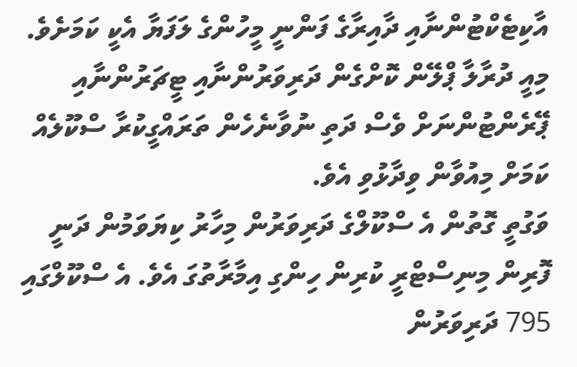އާކިޓެކްޓުންނާއި ދާއިރާގެ ފަންނީ މީހުންގެ ލަފަޔާ އެކީ ކަމަށެވެ. މިއީ ދުރާލާ ޕްލޭން ކޮށްގެން ދަރިވަރުންނާއި ޓީޗަރުންނާއި ޕޭރެންޓުންނަށް ވެސް ދަތި ނުވާނެހެން ތަރައްގީކުރާ ސްކޫލެއް ކަމަށް މިއުވާން ވިދާޅުވި އެވެ.
ވަގުތީ ގޮތުން އެ ސްކޫލްގެ ދަރިވަރުން މިހާރު ކިޔަވަމުން ދަނީ ފޮރިން މިނިސްޓްރީ ކުރިން ހިންގި އިމާރާތުގަ އެވެ. އެ ސްކޫލްގައި 795 ދަރިވަރުން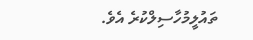ތައުލީމުހާސިލްކުރެ އެވެ.